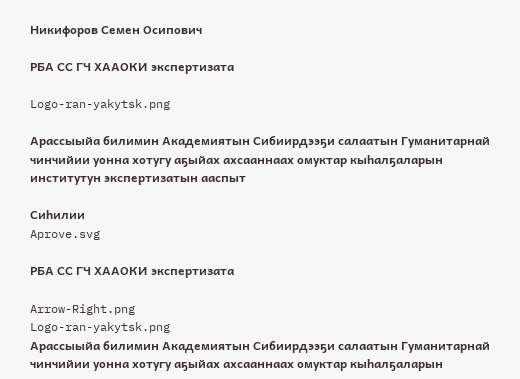Никифоров Семен Осипович

РБА СС ГЧ ХААОКИ экспертизата

Logo-ran-yakytsk.png

Арассыыйа билимин Академиятын Сибиирдээҕи салаатын Гуманитарнай чинчийии уонна хотугу аҕыйах ахсааннаах омуктар кыһалҕаларын институтун экспертизатын ааспыт

Сиһилии
Aprove.svg

РБА СС ГЧ ХААОКИ экспертизата

Arrow-Right.png
Logo-ran-yakytsk.png
Арассыыйа билимин Академиятын Сибиирдээҕи салаатын Гуманитарнай чинчийии уонна хотугу аҕыйах ахсааннаах омуктар кыһалҕаларын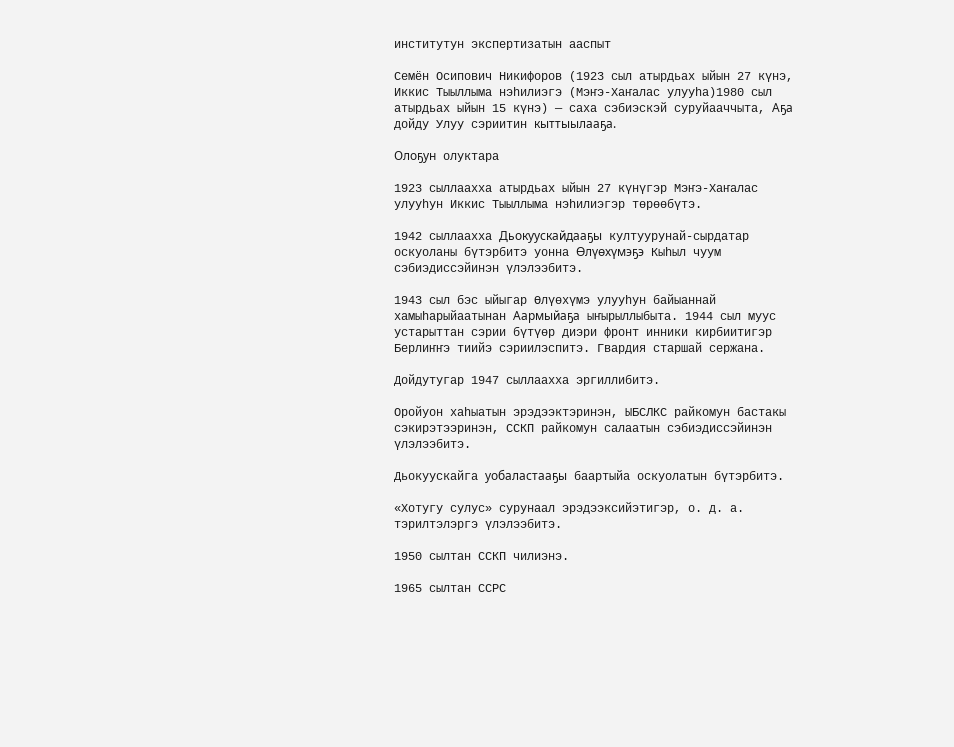институтун экспертизатын ааспыт

Семён Осипович Никифоров (1923 сыл атырдьах ыйын 27 күнэ, Иккис Тыыллыма нэһилиэгэ (Мэҥэ-Хаҥалас улууһа)1980 сыл атырдьах ыйын 15 күнэ) — саха сэбиэскэй суруйааччыта, Аҕа дойду Улуу сэриитин кыттыылааҕа.

Олоҕун олуктара

1923 сыллаахха атырдьах ыйын 27 күнүгэр Мэҥэ-Хаҥалас улууһун Иккис Тыыллыма нэһилиэгэр төрөөбүтэ.

1942 сыллаахха Дьокуускайдааҕы култуурунай-сырдатар оскуоланы бүтэрбитэ уонна Өлүөхүмэҕэ Кыһыл чуум сэбиэдиссэйинэн үлэлээбитэ.

1943 сыл бэс ыйыгар Өлүөхүмэ улууһун байыаннай хамыһарыйаатынан Аармыйаҕа ыҥырыллыбыта. 1944 сыл муус устарыттан сэрии бүтүөр диэри фронт инники кирбиитигэр Берлиҥҥэ тиийэ сэриилэспитэ. Гвардия старшай сержана.

Дойдутугар 1947 сыллаахха эргиллибитэ.

Оройуон хаһыатын эрэдээктэринэн, ЫБСЛКС райкомун бастакы сэкирэтээринэн, ССКП райкомун салаатын сэбиэдиссэйинэн үлэлээбитэ.

Дьокуускайга уобаластааҕы баартыйа оскуолатын бүтэрбитэ.

«Хотугу сулус» сурунаал эрэдээксийэтигэр, о. д. а. тэрилтэлэргэ үлэлээбитэ.

1950 сылтан ССКП чилиэнэ.

1965 сылтан ССРС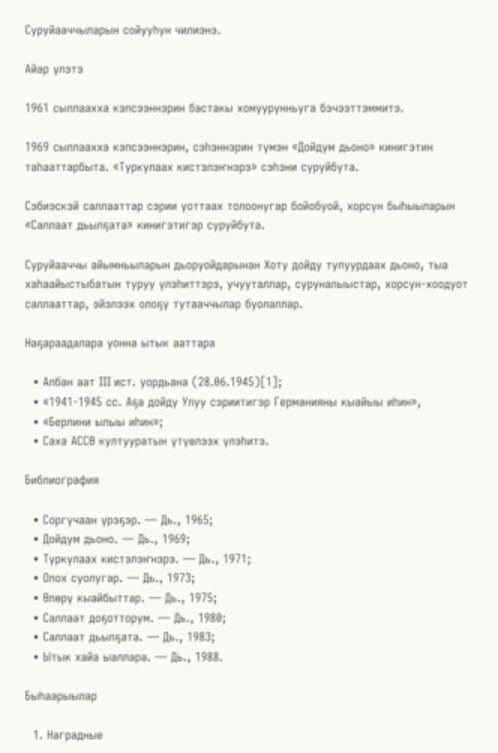Суруйааччыларын сойууһун чилиэнэ.

Айар үлэтэ

1961 сыллаахха кэпсээннэрин бастакы хомуурунньуга бэчээттэммитэ.

1969 сыллаахха кэпсээннэрин, сэһэннэрин түмэн «Дойдум дьоно» кинигэтин таһааттарбыта. «Туркулаах кистэлэҥнэрэ» сэһэни суруйбута.

Сэбиэскэй саллааттар сэрии уоттаах толоонугар бойобуой, хорсун быһыыларын «Саллаат дьылҕата» кинигэтигэр суруйбута.

Суруйааччы айымньыларын дьоруойдарынан Хоту дойду тулуурдаах дьоно, тыа хаһаайыстыбатын туруу үлэһиттэрэ, учууталлар, суруналыыстар, хорсун-хоодуот саллааттар, эйэлээх олоҕу тутааччылар буолаллар.

Наҕараадалара уонна ытык ааттара

  • Албан аат III ист. уордьана (28.06.1945)[1];
  • «1941-1945 сс. Аҕа дойду Улуу сэриитигэр Германияны кыайыы иһин»,
  • «Берлини ылыы иһин»;
  • Саха АССӨ култууратын үтүөлээх үлэһитэ.

Библиография

  • Соргучаан үрэҕэр. — Дь., 1965;
  • Дойдум дьоно. — Дь., 1969;
  • Туркулаах кистэлэҥнэрэ. — Дь., 1971;
  • Олох суолугар. — Дь., 1973;
  • Өлөрү кыайбыттар. — Дь., 1975;
  • Саллаат доҕотторум. — Дь., 1980;
  • Саллаат дьылҕата. — Дь., 1983;
  • Ытык хайа ыаллара. — Дь., 1988.

Быһаарыылар

  1. Наградные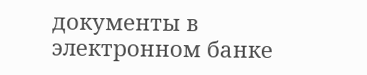документы в электронном банке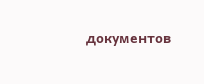документов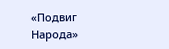«Подвиг Народа»